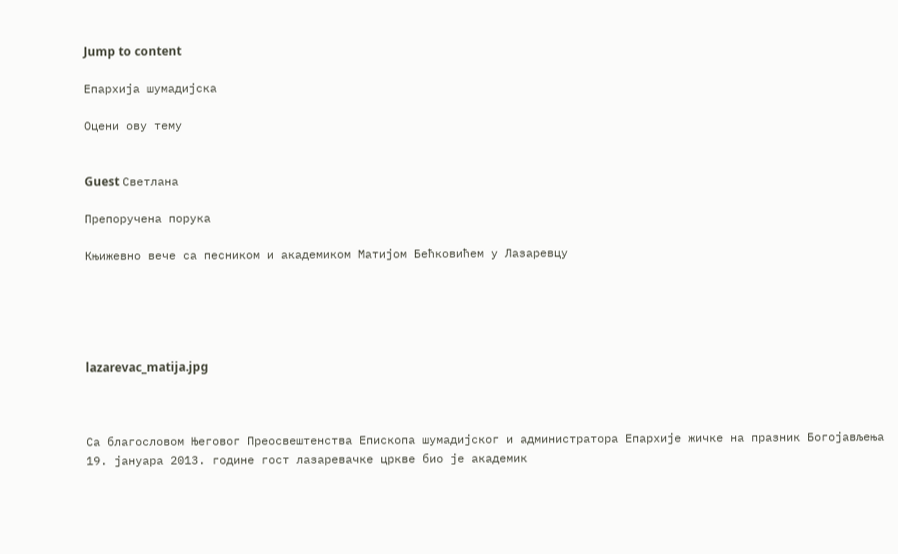Jump to content

Епархија шумадијска

Оцени ову тему


Guest Светлана

Препоручена порука

Књижевно вече са песником и академиком Матијом Бећковићем у Лазаревцу





lazarevac_matija.jpg



Са благословом Његовог Преосвештенства Епископа шумадијског и администратора Епархије жичке на празник Богојављења 19. јануара 2013. године гост лазаревачке цркве био је академик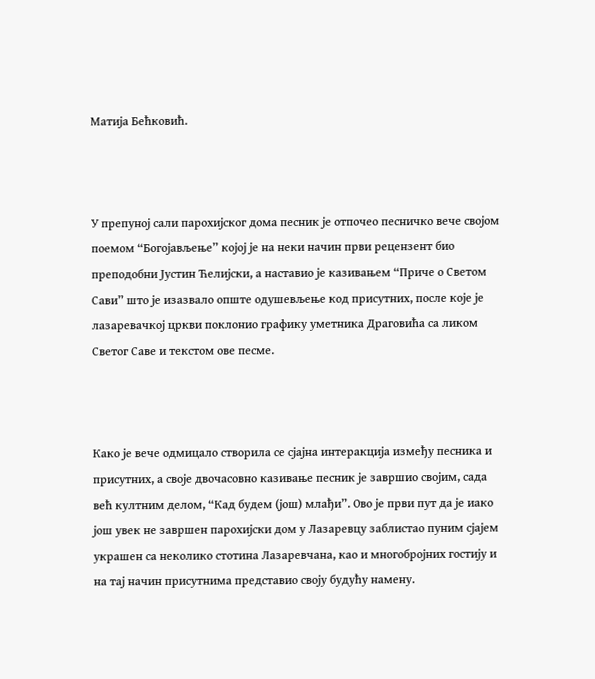Матија Бећковић.



У препуној сали парохијског дома песник је отпочео песничко вече својом поемом “Богојављење” којој је на неки начин први рецензент био преподобни Јустин Ћелијски, а наставио је казивањем “Приче о Светом Сави” што је изазвало опште одушевљење код присутних, после које је лазаревачкој цркви поклонио графику уметника Драговића са ликом Светог Саве и текстом ове песме.



Како је вече одмицало створила се сјајна интеракција између песника и присутних, а своје двочасовно казивање песник је завршио својим, сада већ култним делом, “Кад будем (још) млађи”. Ово је први пут да је иако још увек не завршен парохијски дом у Лазаревцу заблистао пуним сјајем украшен са неколико стотина Лазаревчана, као и многобројних гостију и на тај начин присутнима представио своју будућу намену.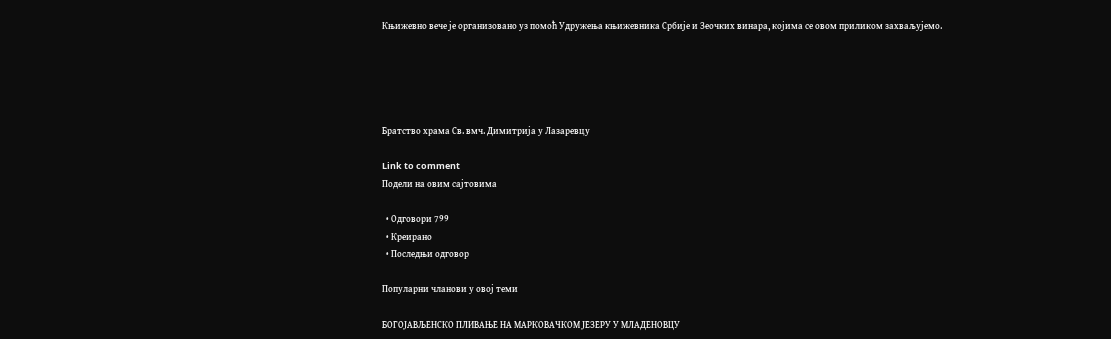Књижевно вече је организовано уз помоћ Удружења књижевника Србије и Зеочких винара, којима се овом приликом захваљујемо.





Братство храма Св. вмч. Димитрија у Лазаревцу

Link to comment
Подели на овим сајтовима

  • Одговори 799
  • Креирано
  • Последњи одговор

Популарни чланови у овој теми

БОГОЈАВЉЕНСКО ПЛИВАЊЕ НА МАРКОВАЧКОМ ЈЕЗЕРУ У МЛАДЕНОВЦУ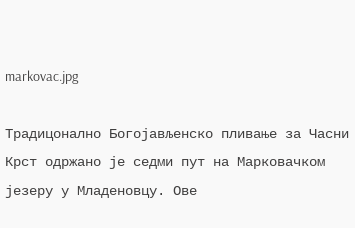markovac.jpg

Традицонално Богојављенско пливање за Часни Крст одржано је седми пут на Марковачком језеру у Младеновцу. Ове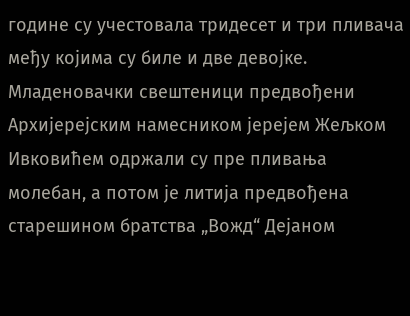године су учестовала тридесет и три пливача међу којима су биле и две девојке. Младеновачки свештеници предвођени Архијерејским намесником јерејем Жељком Ивковићем одржали су пре пливања молебан, а потом је литија предвођена старешином братства „Вожд“ Дејаном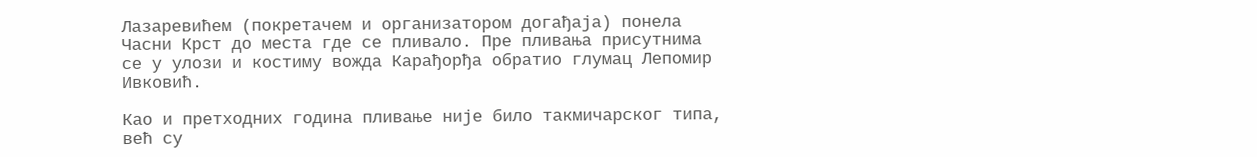Лазаревићем (покретачем и организатором догађаја) понела Часни Крст до места где се пливало. Пре пливања присутнима се у улози и костиму вожда Карађорђа обратио глумац Лепомир Ивковић.

Као и претходних година пливање није било такмичарског типа, већ су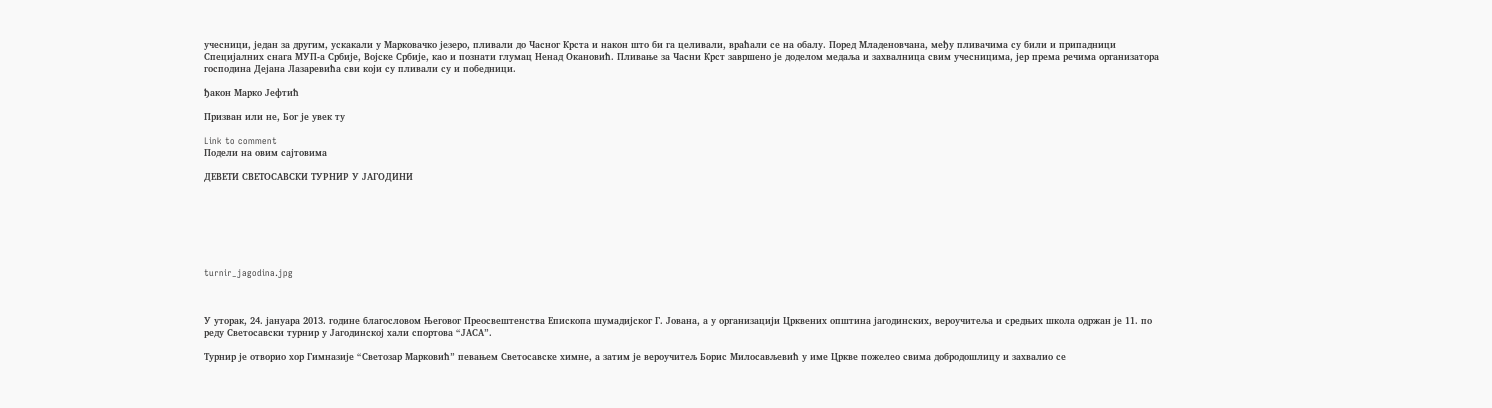учесници, један за другим, ускакали у Марковачко језеро, пливали до Часног Крста и након што би га целивали, враћали се на обалу. Поред Младеновчана, међу пливачима су били и припадници Специјалних снага МУП-а Србије, Војске Србије, као и познати глумац Ненад Окановић. Пливање за Часни Крст завршено је доделом медаља и захвалница свим учесницима, јер према речима организатора господина Дејана Лазаревића сви који су пливали су и победници.

ђакон Марко Јефтић

Призван или не, Бог је увек ту

Link to comment
Подели на овим сајтовима

ДЕВЕТИ СВЕТОСАВСКИ ТУРНИР У ЈАГОДИНИ







turnir_jagodina.jpg



У уторак, 24. јануара 2013. године благословом Његовог Преосвештенства Епископа шумадијског Г. Јована, а у организацији Црквених општина јагодинских, вероучитеља и средњих школа одржан је 11. по реду Светосавски турнир у Јагодинској хали спортова “ЈАСА”.

Турнир је отворио хор Гимназије “Светозар Марковић” певањем Светосавске химне, а затим је вероучитељ Борис Милосављевић у име Цркве пожелео свима добродошлицу и захвалио се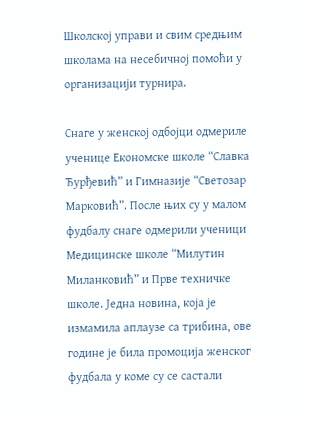Школској управи и свим средњим школама на несебичној помоћи у организацији турнира.

Снаге у женској одбојци одмериле ученице Економске школе “Славка Ђурђевић” и Гимназије “Светозар Марковић”. После њих су у малом фудбалу снаге одмерили ученици Медицинске школе “Милутин Миланковић” и Прве техничке школе. Једна новина, која је измамила аплаузе са трибина, ове године је била промоција женског фудбала у коме су се састали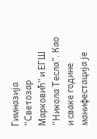Гимназија “Светозар Марковић” и ЕГШ “Никола Тесла”. Као и сваке године манифестација је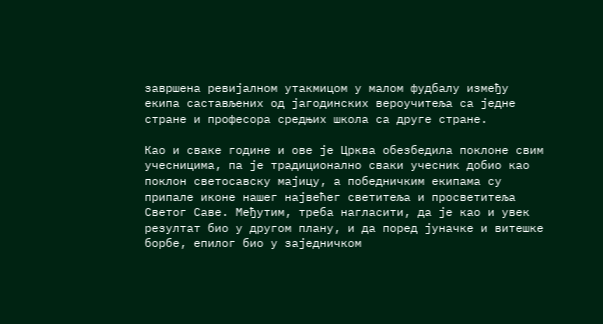завршена ревијалном утакмицом у малом фудбалу између екипа састављених од јагодинских вероучитеља са једне стране и професора средњих школа са друге стране.

Као и сваке године и ове је Црква обезбедила поклоне свим учесницима, па је традиционално сваки учесник добио као поклон светосавску мајицу, а победничким екипама су припале иконе нашег највећег светитеља и просветитеља Светог Саве. Међутим, треба нагласити, да је као и увек резултат био у другом плану, и да поред јуначке и витешке борбе, епилог био у заједничком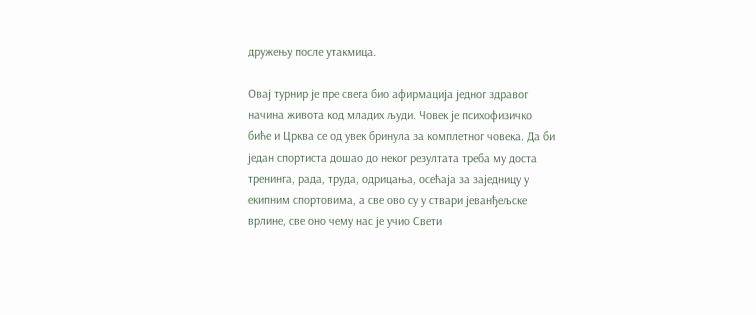дружењу после утакмица.

Овај турнир је пре свега био афирмација једног здравог начина живота код младих људи. Човек је психофизичко биће и Црква се од увек бринула за комплетног човека. Да би један спортиста дошао до неког резултата треба му доста тренинга, рада, труда, одрицања, осећаја за заједницу у екипним спортовима, а све ово су у ствари јеванђељске врлине, све оно чему нас је учио Свети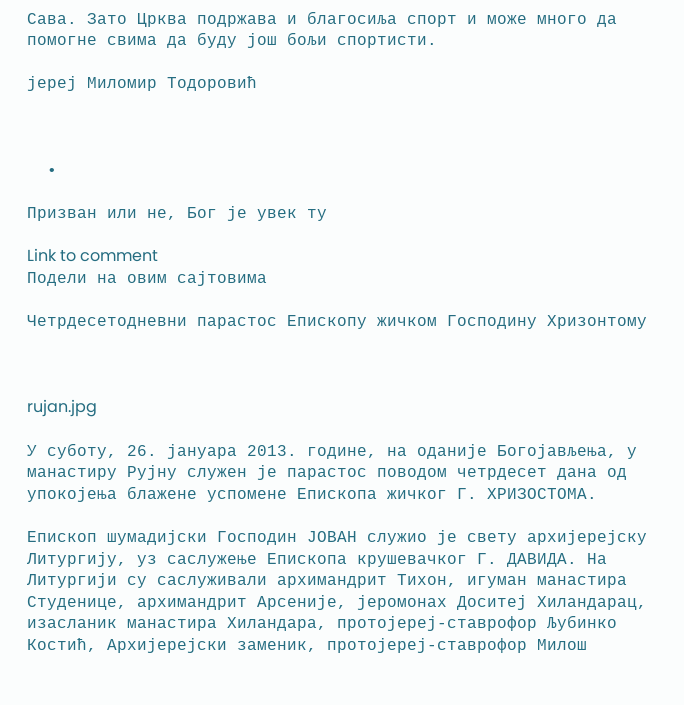Сава. Зато Црква подржава и благосиља спорт и може много да помогне свима да буду још бољи спортисти.

јереј Миломир Тодоровић



  •

Призван или не, Бог је увек ту

Link to comment
Подели на овим сајтовима

Четрдесетодневни парастос Епископу жичком Господину Хризонтому



rujan.jpg

У суботу, 26. јануара 2013. године, на оданије Богојављења, у манастиру Рујну служен је парастос поводом четрдесет дана од упокојења блажене успомене Епископа жичког Г. ХРИЗОСТОМА.

Епископ шумадијски Господин ЈОВАН служио је свету архијерејску Литургију, уз саслужење Епископа крушевачког Г. ДАВИДА. На Литургији су саслуживали архимандрит Тихон, игуман манастира Студенице, архимандрит Арсеније, јеромонах Доситеј Хиландарац, изасланик манастира Хиландара, протојереј-ставрофор Љубинко Костић, Архијерејски заменик, протојереј-ставрофор Милош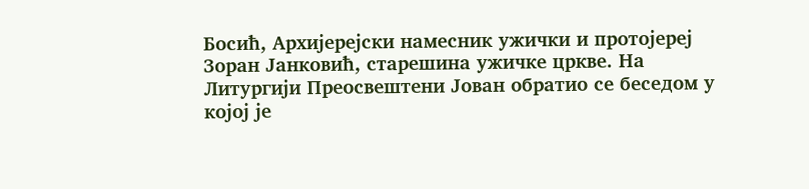Босић, Архијерејски намесник ужички и протојереј Зоран Јанковић, старешина ужичке цркве. На Литургији Преосвештени Јован обратио се беседом у којој је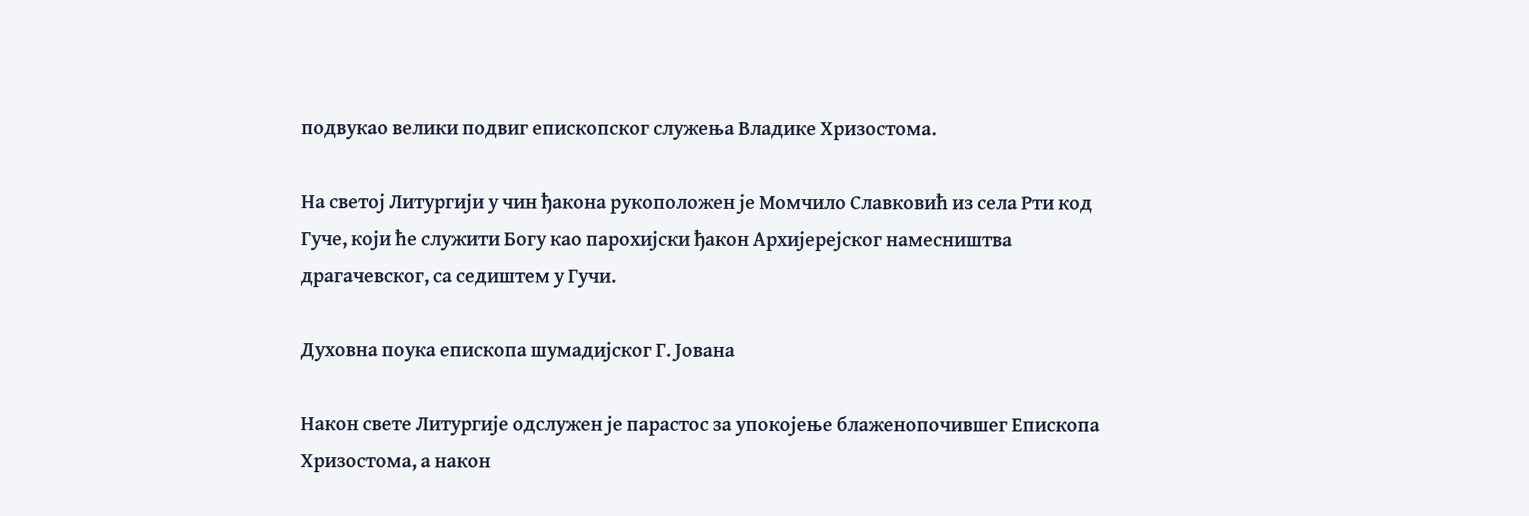подвукао велики подвиг епископског служења Владике Хризостома.

На светој Литургији у чин ђакона рукоположен је Момчило Славковић из села Рти код Гуче, који ће служити Богу као парохијски ђакон Архијерејског намесништва драгачевског, са седиштем у Гучи.

Духовна поука епископа шумадијског Г. Јована

Након свете Литургије одслужен је парастос за упокојење блаженопочившег Епископа Хризостома, а након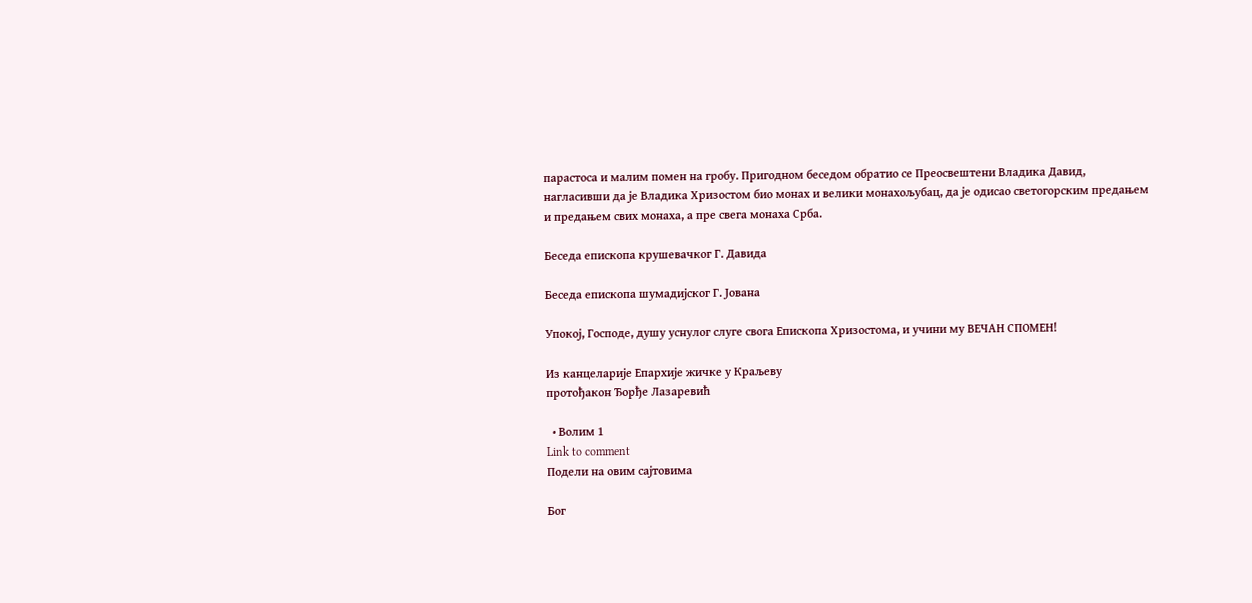парастоса и малим помен на гробу. Пригодном беседом обратио се Преосвештени Владика Давид, нагласивши да је Владика Хризостом био монах и велики монахољубац, да је одисао светогорским предањем и предањем свих монаха, а пре свега монаха Срба.

Беседа епископа крушевачког Г. Давида

Беседа епископа шумадијског Г. Јована

Упокој, Господе, душу уснулог слуге свога Епископа Хризостома, и учини му ВЕЧАН СПОМЕН!

Из канцеларије Епархије жичке у Краљеву
протођакон Ђорђе Лазаревић

  • Волим 1
Link to comment
Подели на овим сајтовима

Бог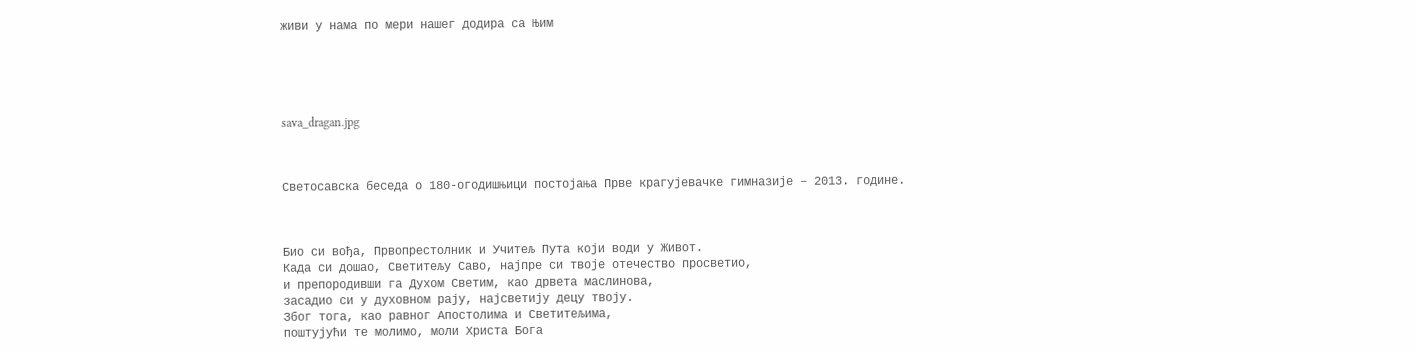живи у нама по мери нашег додира са Њим





sava_dragan.jpg



Светосавска беседа о 180-огодишњици постојања Прве крагујевачке гимназије – 2013. године.



Био си вођа, Првопрестолник и Учитељ Пута који води у Живот.
Када си дошао, Светитељу Саво, најпре си твоје отечество просветио,
и препородивши га Духом Светим, као дрвета маслинова,
засадио си у духовном рају, најсветију децу твоју.
Због тога, као равног Апостолима и Светитељима,
поштујући те молимо, моли Христа Бога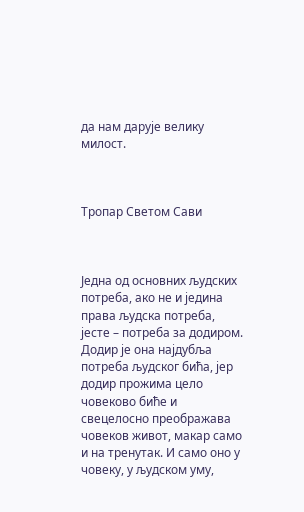да нам дарује велику милост.



Тропар Светом Сави



Једна од основних људских потреба, ако не и једина права људска потреба, јесте – потреба за додиром. Додир је она најдубља потреба људског бића, јер додир прожима цело човеково биће и свецелосно преображава човеков живот, макар само и на тренутак. И само оно у човеку, у људском уму,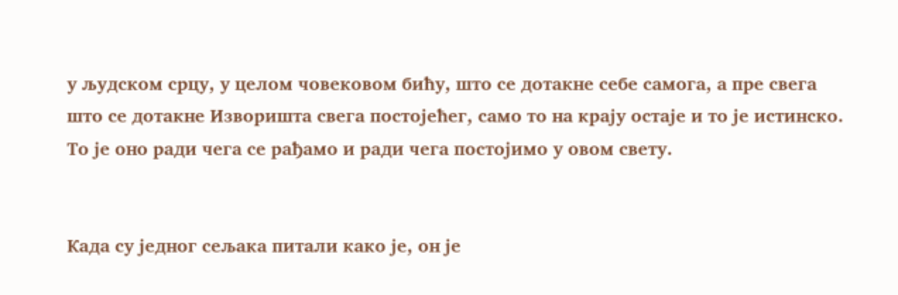у људском срцу, у целом човековом бићу, што се дотакне себе самога, а пре свега што се дотакне Изворишта свега постојећег, само то на крају остаје и то је истинско. То је оно ради чега се рађамо и ради чега постојимо у овом свету.


Када су једног сељака питали како је, он је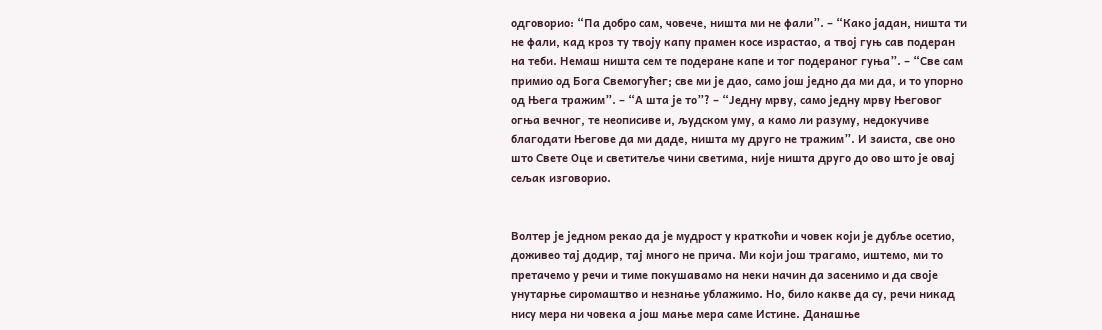одговорио: “Па добро сам, човече, ништа ми не фали”. – “Како јадан, ништа ти не фали, кад кроз ту твоју капу прамен косе израстао, а твој гуњ сав подеран на теби. Немаш ништа сем те подеране капе и тог подераног гуња”. – “Све сам примио од Бога Свемогућег; све ми је дао, само још једно да ми да, и то упорно од Њега тражим”. – “А шта је то”? – “Једну мрву, само једну мрву Његовог огња вечног, те неописиве и, људском уму, а камо ли разуму, недокучиве благодати Његове да ми даде, ништа му друго не тражим”. И заиста, све оно што Свете Оце и светитеље чини светима, није ништа друго до ово што је овај сељак изговорио.


Волтер је једном рекао да је мудрост у краткоћи и човек који је дубље осетио, доживео тај додир, тај много не прича. Ми који још трагамо, иштемо, ми то претачемо у речи и тиме покушавамо на неки начин да засенимо и да своје унутарње сиромаштво и незнање ублажимо. Но, било какве да су, речи никад нису мера ни човека а још мање мера саме Истине. Данашње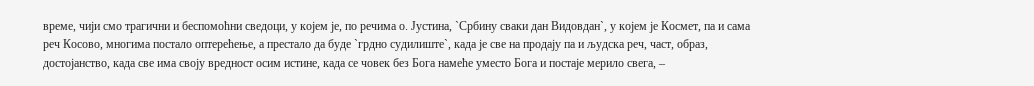време, чији смо трагични и беспомоћни сведоци, у којем је, по речима о. Јустина, `Србину сваки дан Видовдан`, у којем је Космет, па и сама реч Косово, многима постало оптерећење, а престало да буде `грдно судилиште`, када је све на продају па и људска реч, част, образ, достојанство, када све има своју вредност осим истине, када се човек без Бога намеће уместо Бога и постаје мерило свега, –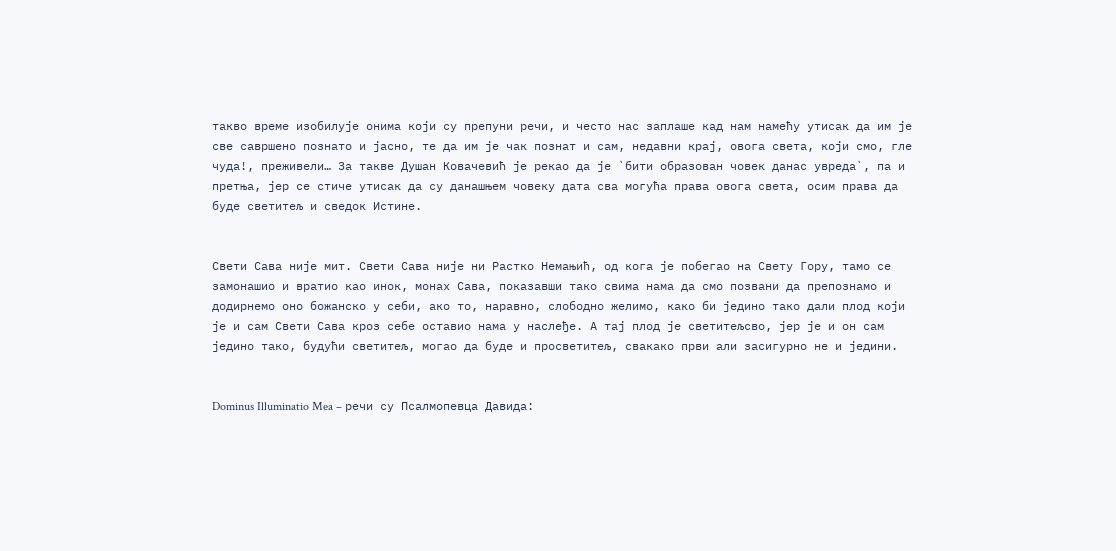такво време изобилује онима који су препуни речи, и често нас заплаше кад нам намећу утисак да им је све савршено познато и јасно, те да им је чак познат и сам, недавни крај, овога света, који смо, гле чуда!, преживели… За такве Душан Ковачевић је рекао да је `бити образован човек данас увреда`, па и претња, јер се стиче утисак да су данашњем човеку дата сва могућа права овога света, осим права да буде светитељ и сведок Истине.


Свети Сава није мит. Свети Сава није ни Растко Немањић, од кога је побегао на Свету Гору, тамо се замонашио и вратио као инок, монах Сава, показавши тако свима нама да смо позвани да препознамо и додирнемо оно божанско у себи, ако то, наравно, слободно желимо, како би једино тако дали плод који је и сам Свети Сава кроз себе оставио нама у наслеђе. А тај плод је светитељсво, јер је и он сам једино тако, будући светитељ, могао да буде и просветитељ, свакако први али засигурно не и једини.


Dominus Illuminatio Mea – речи су Псалмопевца Давида: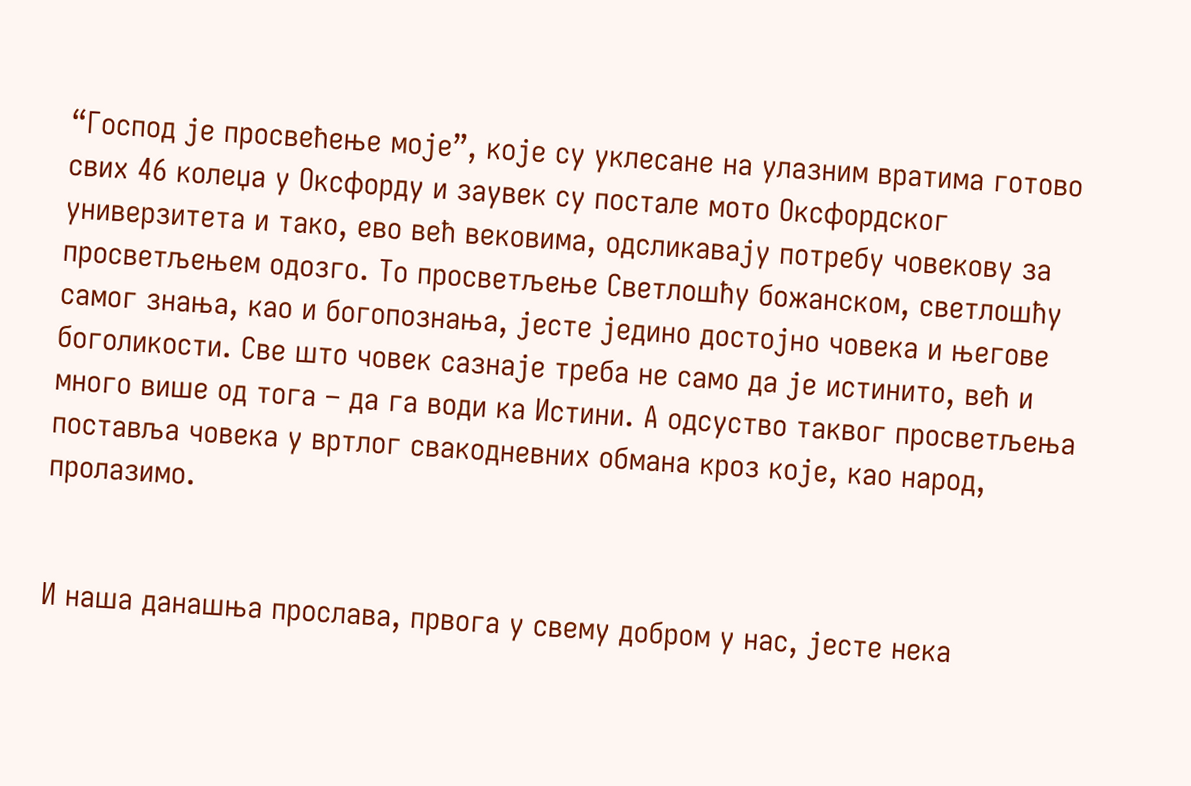“Господ је просвећење моје”, које су уклесане на улазним вратима готово свих 46 колеџа у Оксфорду и заувек су постале мото Оксфордског универзитета и тако, ево већ вековима, одсликавају потребу човекову за просветљењем одозго. То просветљење Светлошћу божанском, светлошћу самог знања, као и богопознања, јесте једино достојно човека и његове боголикости. Све што човек сазнаје треба не само да је истинито, већ и много више од тога – да га води ка Истини. А одсуство таквог просветљења поставља човека у вртлог свакодневних обмана кроз које, као народ, пролазимо.


И наша данашња прослава, првога у свему добром у нас, јесте нека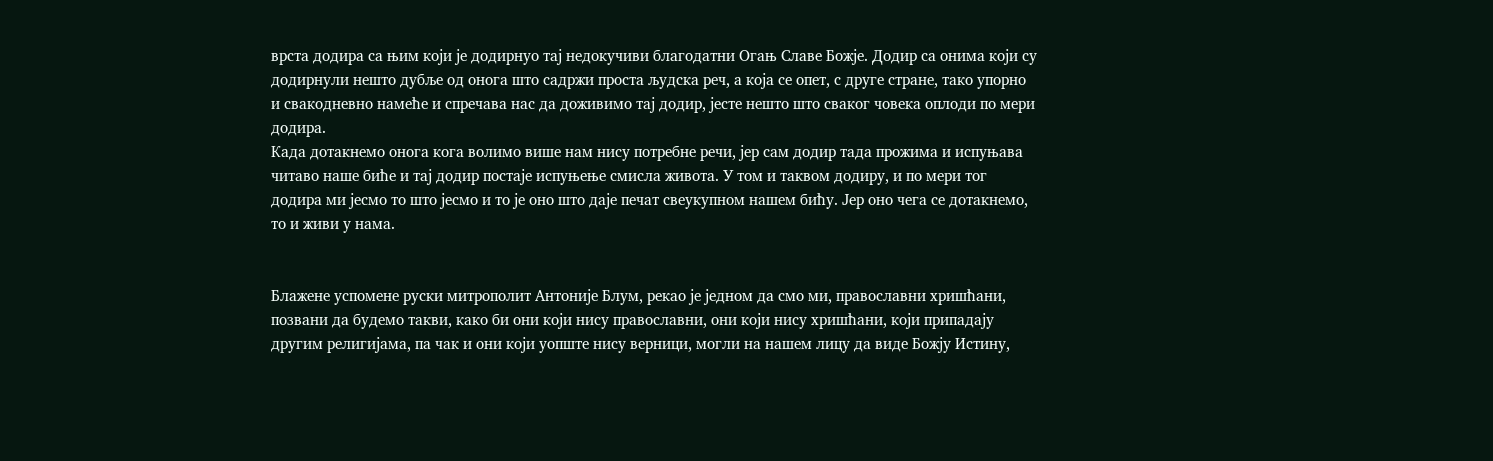врста додира са њим који је додирнуо тај недокучиви благодатни Огањ Славе Божје. Додир са онима који су додирнули нешто дубље од онога што садржи проста људска реч, а која се опет, с друге стране, тако упорно и свакодневно намеће и спречава нас да доживимо тај додир, јесте нешто што сваког човека оплоди по мери додира.
Када дотакнемо онога кога волимо више нам нису потребне речи, јер сам додир тада прожима и испуњава читаво наше биће и тај додир постаје испуњење смисла живота. У том и таквом додиру, и по мери тог додира ми јесмо то што јесмо и то је оно што даје печат свеукупном нашем бићу. Јер оно чега се дотакнемо, то и живи у нама.


Блажене успомене руски митрополит Антоније Блум, рекао је једном да смо ми, православни хришћани, позвани да будемо такви, како би они који нису православни, они који нису хришћани, који припадају другим религијама, па чак и они који уопште нису верници, могли на нашем лицу да виде Божју Истину,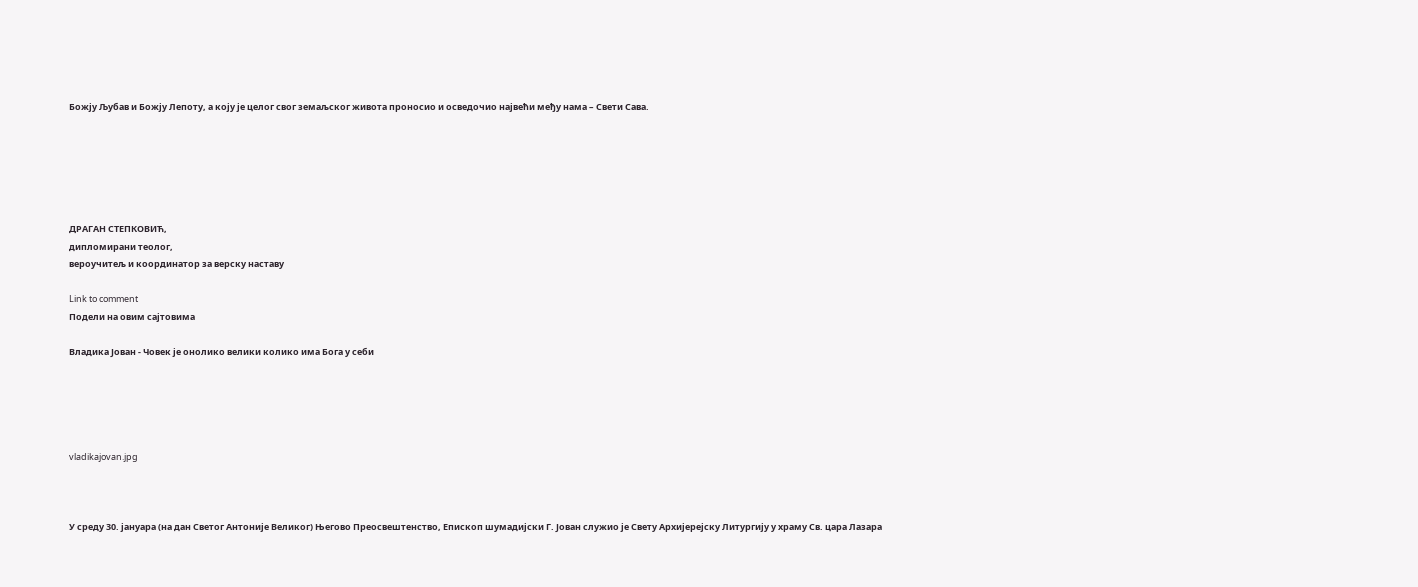Божју Љубав и Божју Лепоту, а коју је целог свог земаљског живота проносио и осведочио највећи међу нама – Свети Сава.






ДРАГАН СТЕПКОВИЋ,
дипломирани теолог,
вероучитељ и координатор за верску наставу

Link to comment
Подели на овим сајтовима

Владика Јован - Човек је онолико велики колико има Бога у себи





vladikajovan.jpg



У среду 30. јануара (на дан Светог Антоније Великог) Његово Преосвештенство, Епископ шумадијски Г. Јован служио је Свету Архијерејску Литургију у храму Св. цара Лазара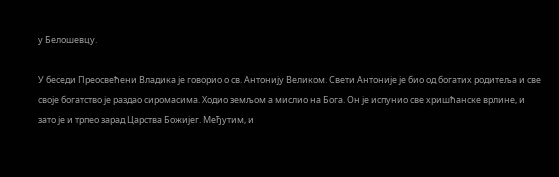у Белошевцу.

У беседи Преосвећени Владика је говорио о св. Антонију Великом. Свети Антоније је био од богатих родитеља и све своје богатство је раздао сиромасима. Ходио земљом а мислио на Бога. Он је испунио све хришћанске врлине, и зато је и трпео зарад Царства Божијег. Међутим, и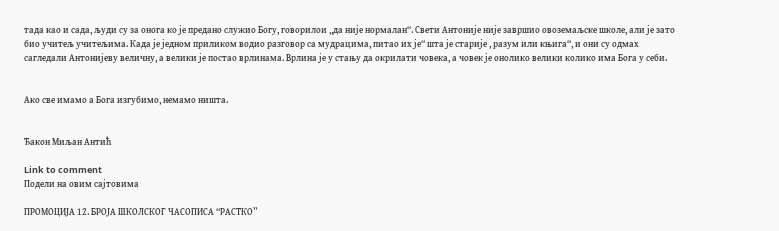тада као и сада, људи су за онога ко је предано служио Богу, говорилои „да није нормалан“. Свети Антоније није завршио овоземаљске школе, али је зато био учитељ учитељима. Када је једном приликом водио разговор са мудрацима, питао их је“ шта је старије , разум или књига“, и они су одмах сагледали Антонијеву величну, а велики је постао врлинама. Врлина је у стању да окрилати човека, а човек је онолико велики колико има Бога у себи.


Ако све имамо а Бога изгубимо, немамо ништа.


Ђакон Миљан Антић

Link to comment
Подели на овим сајтовима

ПРОМОЦИЈА 12. БРОЈА ШКОЛСКОГ ЧАСОПИСА “РАСТКО”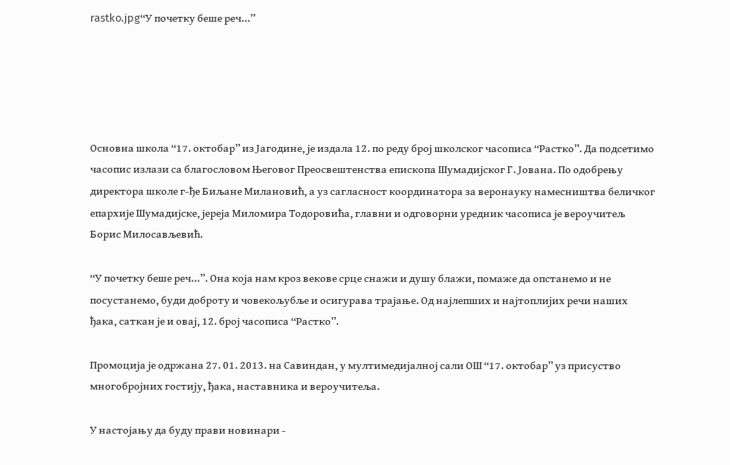rastko.jpg“У почетку беше реч...”





Основна школа “17. октобар” из Јагодине, је издала 12. по реду број школског часописа “Растко”. Да подсетимо часопис излази са благословом Његовог Преосвештенства епископа Шумадијског Г. Јована. По одобрењу директора школе г-ђе Биљане Милановић, а уз сагласност координатора за веронауку намесништва беличког епархије Шумадијске, јереја Миломира Тодоровића, главни и одговорни уредник часописа је вероучитељ Борис Милосављевић.

“У почетку беше реч...”. Она која нам кроз векове срце снажи и душу блажи, помаже да опстанемо и не посустанемо, буди доброту и човекољубље и осигурава трајање. Од најлепших и најтоплијих речи наших ђака, саткан је и овај, 12. број часописа “Растко”.

Промоција је одржана 27. 01. 2013. на Савиндан, у мултимедијалној сали ОШ “17. октобар” уз присуство многобројних гостију, ђака, наставника и вероучитеља.

У настојању да буду прави новинари -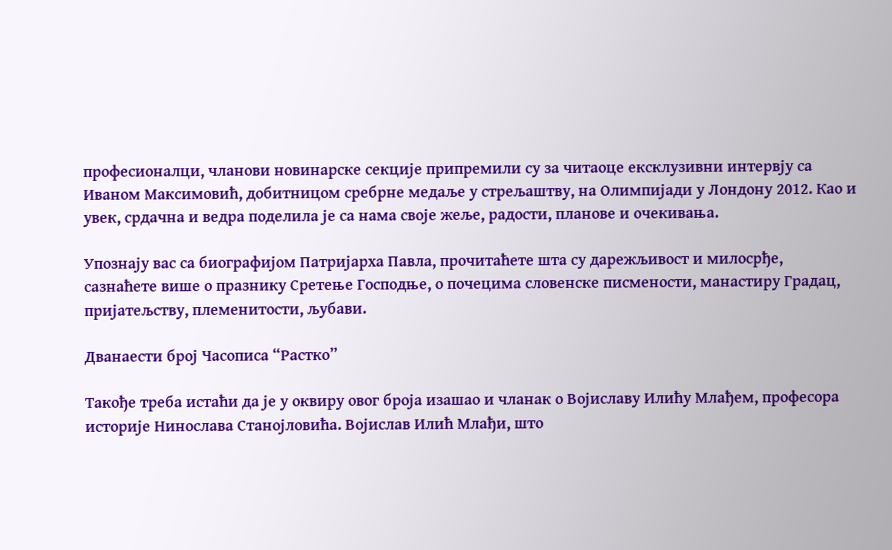професионалци, чланови новинарске секције припремили су за читаоце ексклузивни интервју са Иваном Максимовић, добитницом сребрне медаље у стрељаштву, на Олимпијади у Лондону 2012. Као и увек, срдачна и ведра поделила је са нама своје жеље, радости, планове и очекивања.

Упознају вас са биографијом Патријарха Павла, прочитаћете шта су дарежљивост и милосрђе, сазнаћете више о празнику Сретење Господње, о почецима словенске писмености, манастиру Градац, пријатељству, племенитости, љубави.

Дванаести број Часописа “Растко”

Такође треба истаћи да је у оквиру овог броја изашао и чланак о Војиславу Илићу Млађем, професора историје Нинослава Станојловића. Војислав Илић Млађи, што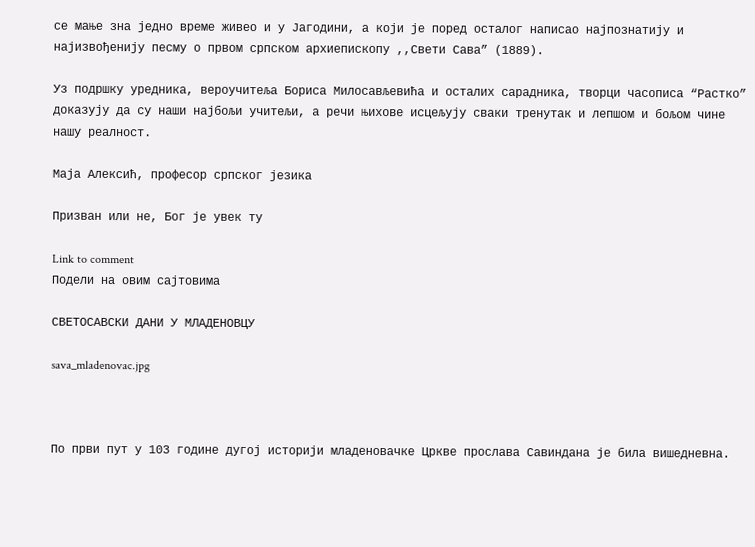се мање зна једно време живео и у Јагодини, а који је поред осталог написао најпознатију и најизвођенију песму о првом српском архиепископу ,,Свети Сава” (1889).

Уз подршку уредника, вероучитеља Бориса Милосављевића и осталих сарадника, творци часописа “Растко” доказују да су наши најбољи учитељи, а речи њихове исцељују сваки тренутак и лепшом и бољом чине нашу реалност.

Маја Алексић, професор српског језика

Призван или не, Бог је увек ту

Link to comment
Подели на овим сајтовима

СВЕТОСАВСКИ ДАНИ У МЛАДЕНОВЦУ

sava_mladenovac.jpg



По први пут у 103 године дугој историји младеновачке Цркве прослава Савиндана је била вишедневна.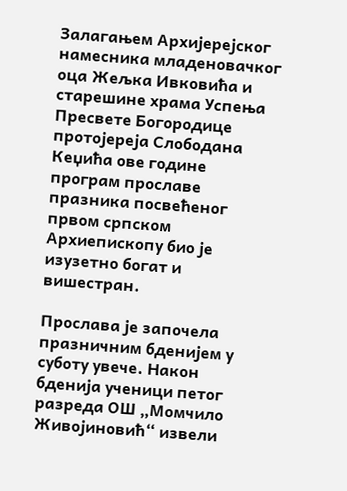Залагањем Архијерејског намесника младеновачког оца Жељка Ивковића и старешине храма Успења Пресвете Богородице протојереја Слободана Кеџића ове године програм прославе празника посвећеног првом српском Архиепископу био је изузетно богат и вишестран.

Прослава је започела празничним бденијем у суботу увече. Након бденија ученици петог разреда ОШ „Момчило Живојиновић“ извели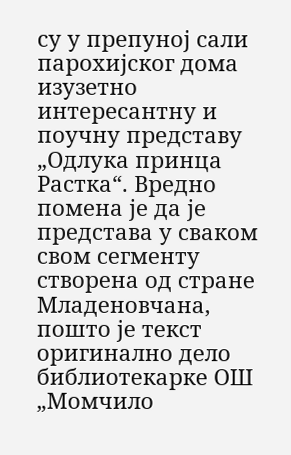су у препуној сали парохијског дома изузетно интересантну и поучну представу „Одлука принца Растка“. Вредно помена је да је представа у сваком свом сегменту створена од стране Младеновчана, пошто је текст оригинално дело библиотекарке ОШ „Момчило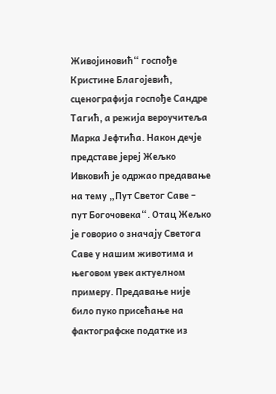Живојиновић“ госпође Кристине Благојевић, сценографија госпође Сандре Тагић, а режија вероучитеља Марка Јефтића. Након дечје представе јереј Жељко Ивковић је одржао предавање на тему „Пут Светог Саве – пут Богочовека“. Отац Жељко је говорио о значају Светога Саве у нашим животима и његовом увек актуелном примеру. Предавање није било пуко присећање на фактографске податке из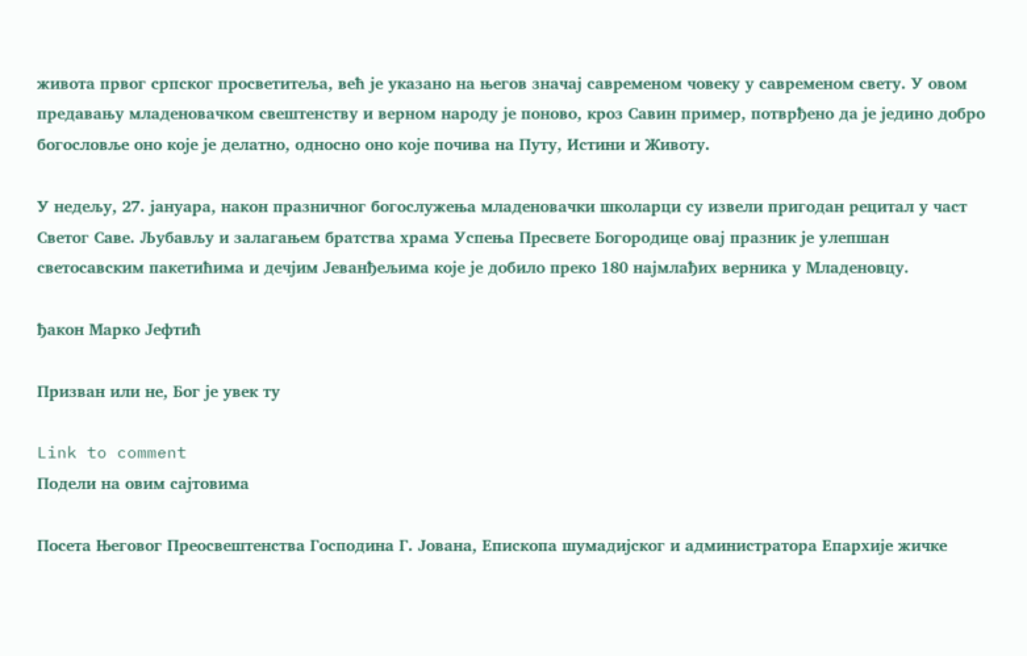живота првог српског просветитеља, већ је указано на његов значај савременом човеку у савременом свету. У овом предавању младеновачком свештенству и верном народу је поново, кроз Савин пример, потврђено да је једино добро богословље оно које је делатно, односно оно које почива на Путу, Истини и Животу.

У недељу, 27. јануара, након празничног богослужења младеновачки школарци су извели пригодан рецитал у част Светог Саве. Љубављу и залагањем братства храма Успења Пресвете Богородице овај празник је улепшан светосавским пакетићима и дечјим Јеванђељима које је добило преко 180 најмлађих верника у Младеновцу.

ђакон Марко Јефтић

Призван или не, Бог је увек ту

Link to comment
Подели на овим сајтовима

Посета Његовог Преосвештенства Господина Г. Јована, Епископа шумадијског и администратора Епархије жичке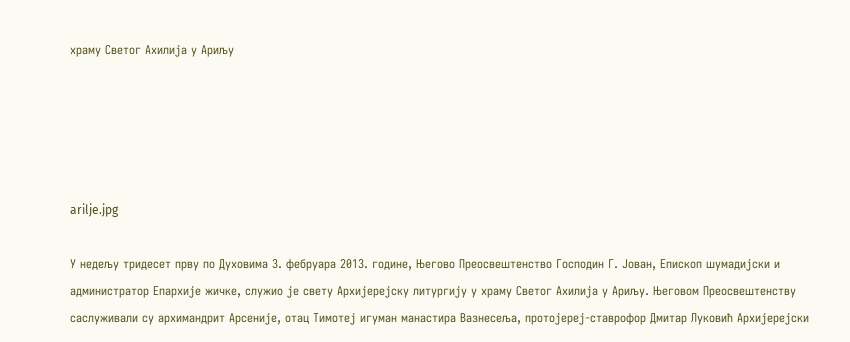храму Светог Ахилија у Ариљу





arilje.jpg

У недељу тридесет прву по Духовима 3. фебруара 2013. године, Његово Преосвештенство Господин Г. Јован, Епископ шумадијски и администратор Епархије жичке, служио је свету Архијерејску литургију у храму Светог Ахилија у Ариљу. Његовом Преосвештенству саслуживали су архимандрит Арсеније, отац Тимотеј игуман манастира Вазнесеља, протојереј-ставрофор Дмитар Луковић Архијерејски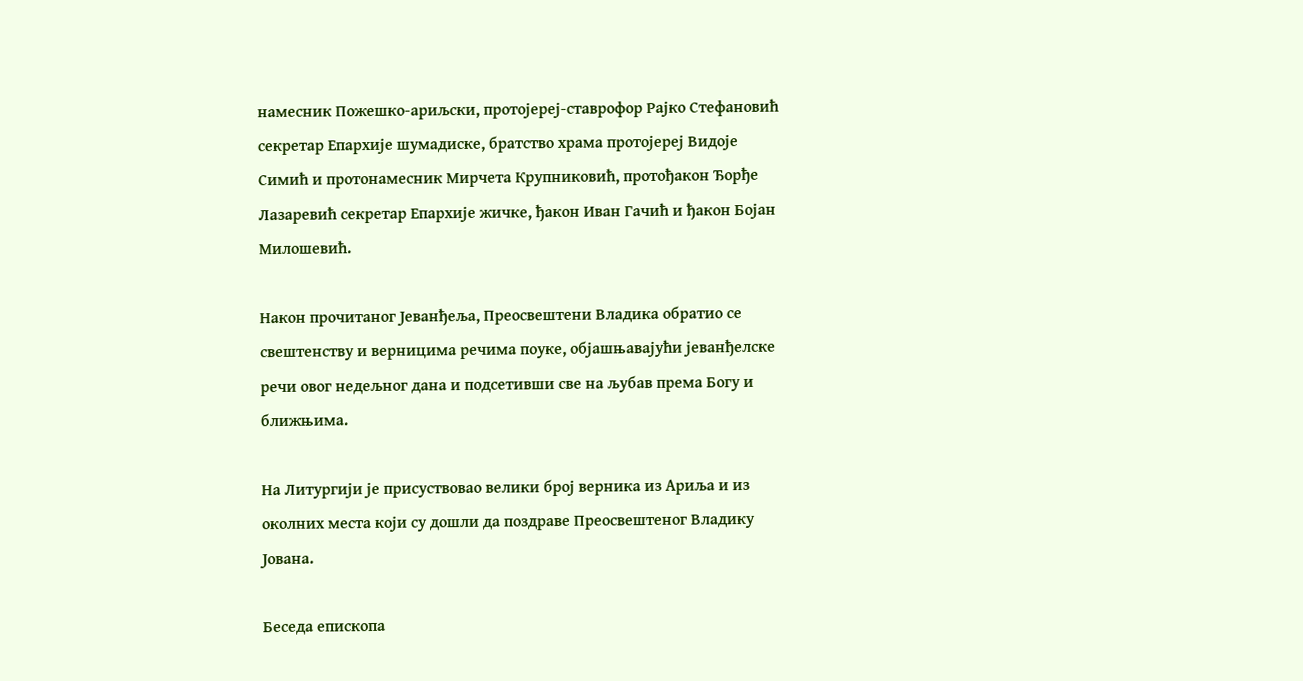намесник Пожешко-ариљски, протојереј-ставрофор Рајко Стефановић секретар Епархије шумадиске, братство храма протојереј Видоје Симић и протонамесник Мирчета Крупниковић, протођакон Ђорђе Лазаревић секретар Епархије жичке, ђакон Иван Гачић и ђакон Бојан Милошевић.

Након прочитаног Јеванђеља, Преосвештени Владика обратио се свештенству и верницима речима поуке, објашњавајући јеванђелске речи овог недељног дана и подсетивши све на љубав према Богу и ближњима.

На Литургији је присуствовао велики број верника из Ариља и из околних места који су дошли да поздраве Преосвештеног Владику Јована.

Беседа епископа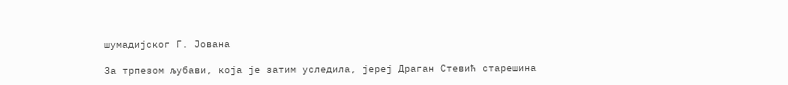шумадијског Г. Јована

За трпезом љубави, која је затим уследила, јереј Драган Стевић старешина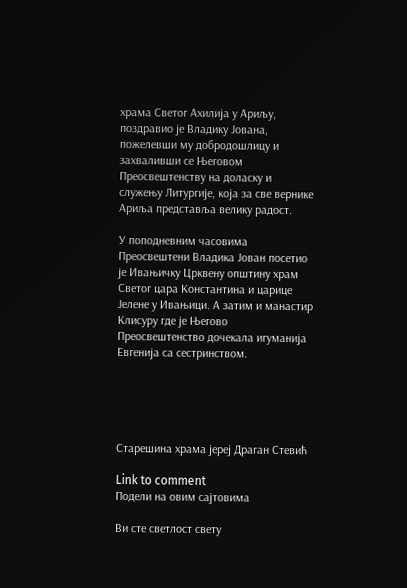храма Светог Ахилија у Ариљу, поздравио је Владику Јована, пожелевши му добродошлицу и захваливши се Његовом Преосвештенству на доласку и служењу Литургије, која за све вернике Ариља представља велику радост.

У поподневним часовима Преосвештени Владика Јован посетио је Ивањичку Црквену општину храм Светог цара Константина и царице Јелене у Ивањици. А затим и манастир Клисуру где је Његово Преосвештенство дочекала игуманија Евгенија са сестринством.





Старешина храма јереј Драган Стевић

Link to comment
Подели на овим сајтовима

Ви сте светлост свету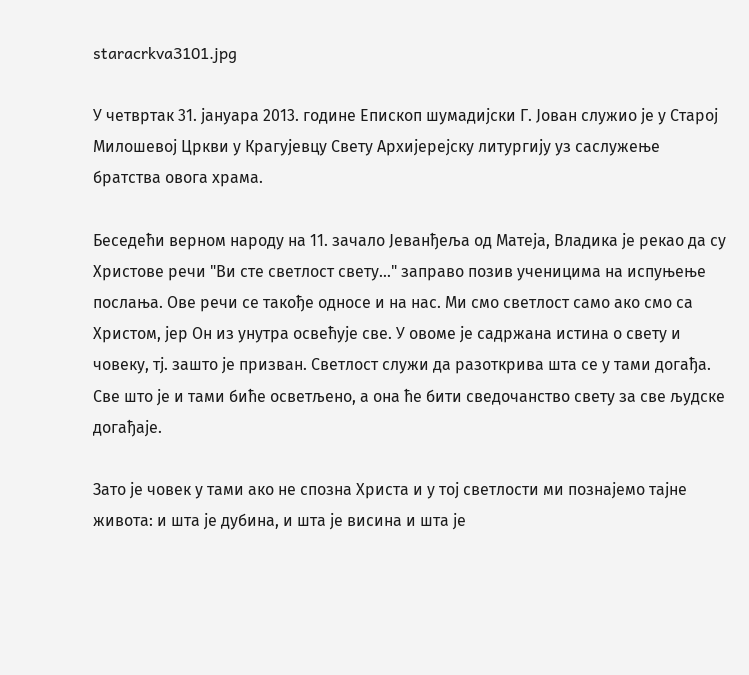staracrkva3101.jpg

У четвртак 31. јануара 2013. године Епископ шумадијски Г. Јован служио је у Старој Милошевој Цркви у Крагујевцу Свету Архијерејску литургију уз саслужење братства овога храма.

Беседећи верном народу на 11. зачало Јеванђеља од Матеја, Владика је рекао да су Христове речи "Ви сте светлост свету..." заправо позив ученицима на испуњење послања. Ове речи се такође односе и на нас. Ми смо светлост само ако смо са Христом, јер Он из унутра освећује све. У овоме је садржана истина о свету и човеку, тј. зашто је призван. Светлост служи да разоткрива шта се у тами догађа. Све што је и тами биће осветљено, а она ће бити сведочанство свету за све људске догађаје.

Зато је човек у тами ако не спозна Христа и у тој светлости ми познајемо тајне живота: и шта је дубина, и шта је висина и шта је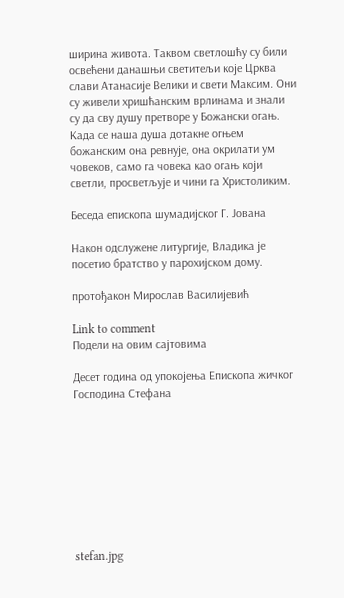ширина живота. Таквом светлошћу су били освећени данашњи светитељи које Црква слави Атанасије Велики и свети Максим. Они су живели хришћанским врлинама и знали су да сву душу претворе у Божански огањ. Када се наша душа дотакне огњем божанским она ревнује, она окрилати ум човеков, само га човека као огањ који светли, просветљује и чини га Христоликим.

Беседа епископа шумадијског Г. Јована

Након одслужене литургије, Владика је посетио братство у парохијском дому.

протођакон Мирослав Василијевић

Link to comment
Подели на овим сајтовима

Десет година од упокојења Епископа жичког Господина Стефана









stefan.jpg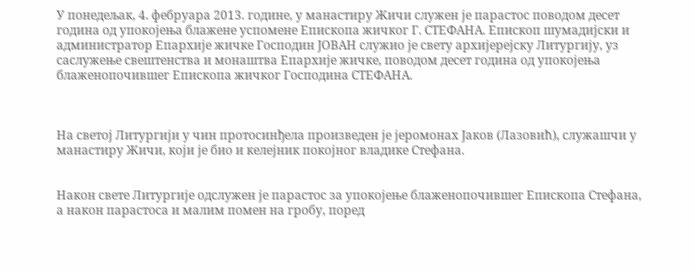У понедељак, 4. фебруара 2013. године, у манастиру Жичи служен је парастос поводом десет година од упокојења блажене успомене Епископа жичког Г. СТЕФАНА. Епископ шумадијски и администратор Епархије жичке Господин ЈОВАН служио је свету архијерејску Литургију, уз саслужење свештенства и монаштва Епархије жичке, поводом десет година од упокојења блаженопочившег Епископа жичког Господина СТЕФАНА.



На светој Литургији у чин протосинђела произведен је јеромонах Јаков (Лазовић), служашчи у манастиру Жичи, који је био и келејник покојног владике Стефана.


Након свете Литургије одслужен је парастос за упокојење блаженопочившег Епископа Стефана, а након парастоса и малим помен на гробу, поред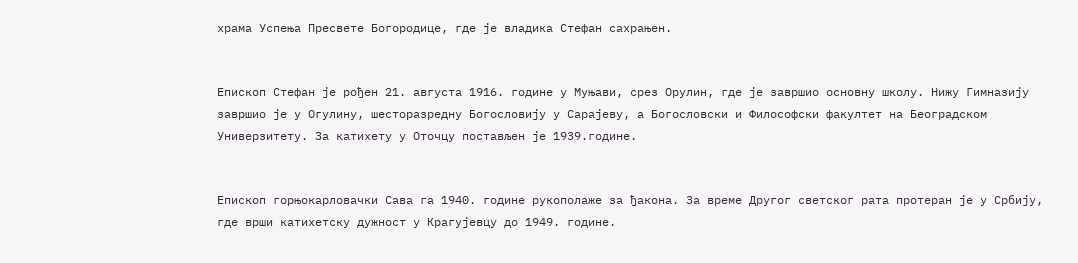храма Успења Пресвете Богородице, где је владика Стефан сахрањен.


Епископ Стефан је рођен 21. августа 1916. године у Муњави, срез Орулин, где је завршио основну школу. Нижу Гимназију завршио је у Огулину, шесторазредну Богословију у Сарајеву, а Богословски и Философски факултет на Београдском Универзитету. За катихету у Оточцу постављен је 1939.године.


Епископ горњокарловачки Сава га 1940. године рукополаже за ђакона. За време Другог светског рата протеран је у Србију, где врши катихетску дужност у Крагујевцу до 1949. године.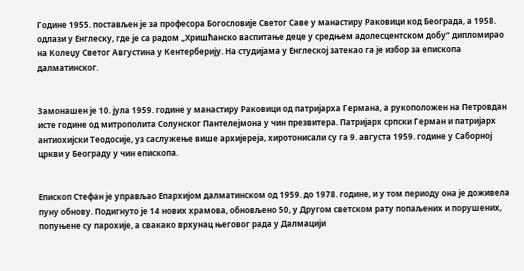Године 1955. постављен је за професора Богословије Светог Саве у манастиру Раковици код Београда, а 1958. одлази у Енглеску, где је са радом „Хришћанско васпитање деце у средњем адолесцентском добу“ дипломирао на Колеџу Светог Августина у Кентерберију. На студијама у Енглеској затекао га је избор за епископа далматинског.


Замонашен је 10. јула 1959. године у манастиру Раковици од патријарха Германа, а рукоположен на Петровдан исте године од митрополита Солунског Пантелејмона у чин презвитера. Патријарх српски Герман и патријарх антиохијски Теодосије, уз саслужење више архијереја, хиротонисали су га 9. августа 1959. године у Саборној цркви у Београду у чин епископа.


Епископ Стефан је управљао Епархијом далматинском од 1959. до 1978. године, и у том периоду она је доживела пуну обнову. Подигнуто је 14 нових храмова, обновљено 50, у Другом светском рату попаљених и порушених, попуњене су парохије, а свакако врхунац његовог рада у Далмацији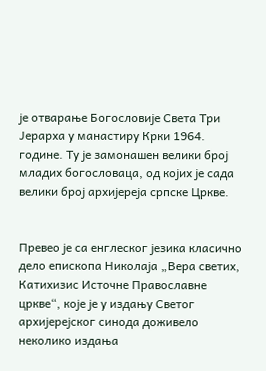је отварање Богословије Света Три Јерарха у манастиру Крки 1964. године. Ту је замонашен велики број младих богословаца, од којих је сада велики број архијереја српске Цркве.


Превео је са енглеског језика класично дело епископа Николаја „Вера светих, Катихизис Источне Православне цркве“, које је у издању Светог архијерејског синода доживело неколико издања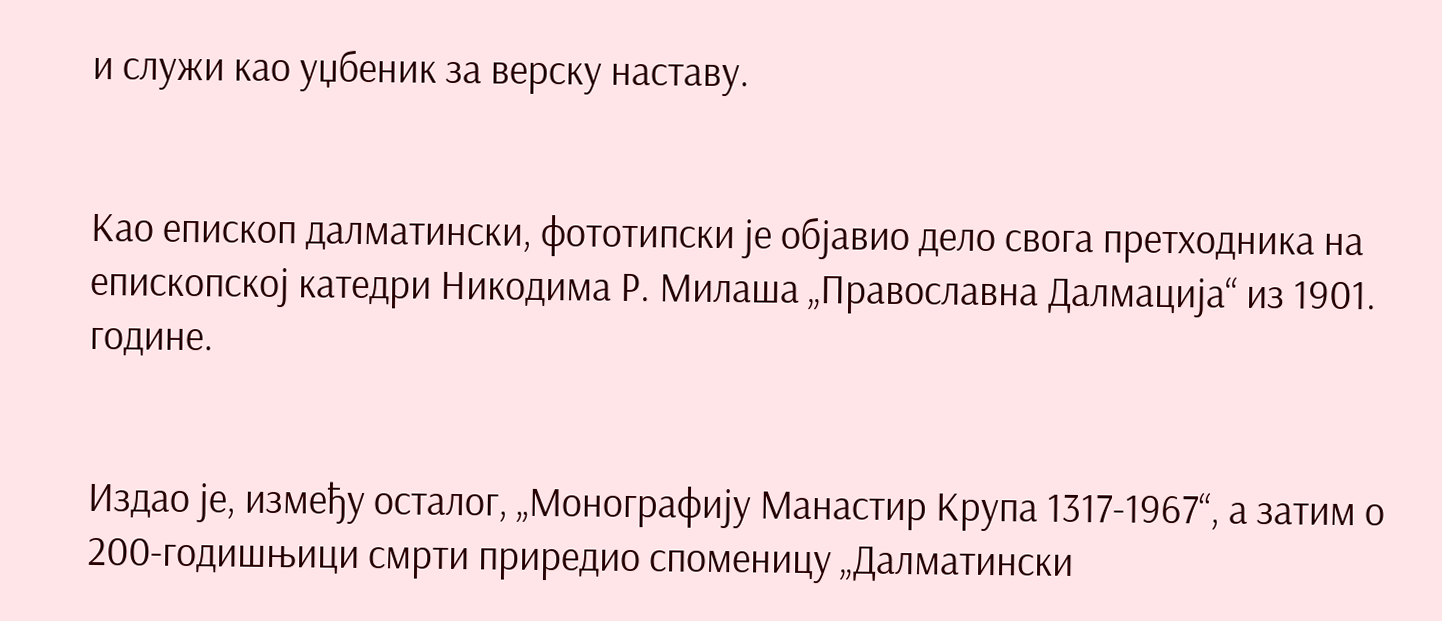и служи као уџбеник за верску наставу.


Као епископ далматински, фототипски је објавио дело свога претходника на епископској катедри Никодима Р. Милаша „Православна Далмација“ из 1901. године.


Издао је, између осталог, „Монографију Манастир Крупа 1317-1967“, а затим о 200-годишњици смрти приредио споменицу „Далматински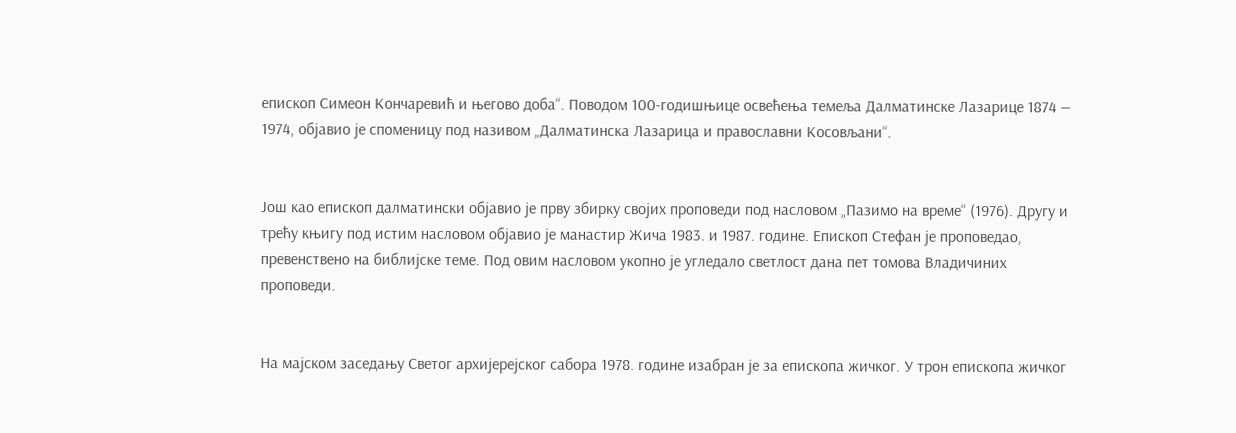епископ Симеон Кончаревић и његово доба“. Поводом 100-годишњице освећења темеља Далматинске Лазарице 1874 — 1974, објавио је споменицу под називом „Далматинска Лазарица и православни Косовљани“.


Још као епископ далматински објавио је прву збирку својих проповеди под насловом „Пазимо на време“ (1976). Другу и трећу књигу под истим насловом објавио је манастир Жича 1983. и 1987. године. Епископ Стефан је проповедао, превенствено на библијске теме. Под овим насловом укопно је угледало светлост дана пет томова Владичиних проповеди.


На мајском заседању Светог архијерејског сабора 1978. године изабран је за епископа жичког. У трон епископа жичког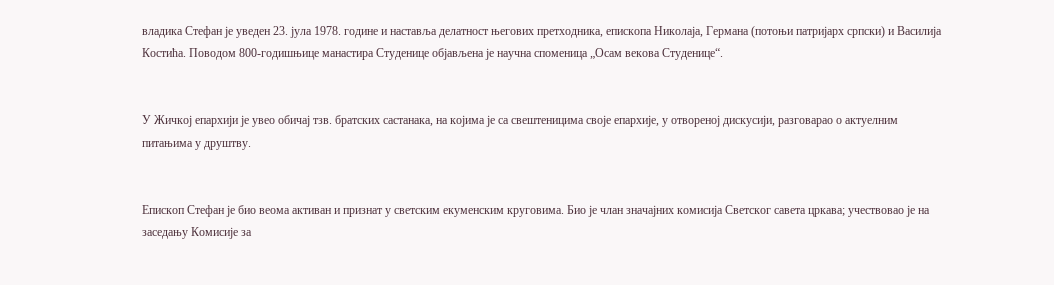владика Стефан је уведен 23. јула 1978. године и наставља делатност његових претходника, епископа Николаја, Германа (потоњи патријарх српски) и Василија Костића. Поводом 800-годишњице манастира Студенице објављена је научна споменица „Осам векова Студенице“.


У Жичкој епархији је увео обичај тзв. братских састанака, на којима је са свештеницима своје епархије, у отвореној дискусији, разговарао о актуелним питањима у друштву.


Епископ Стефан је био веома активан и признат у светским екуменским круговима. Био је члан значајних комисија Светског савета цркава; учествовао је на заседању Комисије за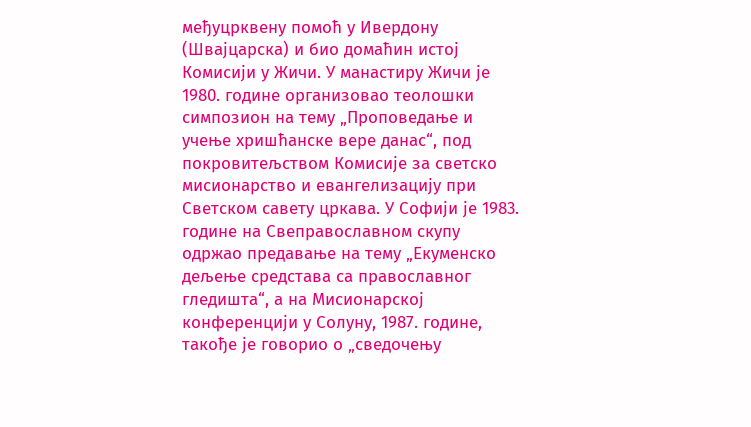међуцрквену помоћ у Ивердону (Швајцарска) и био домаћин истој Комисији у Жичи. У манастиру Жичи је 1980. године организовао теолошки симпозион на тему „Проповедање и учење хришћанске вере данас“, под покровитељством Комисије за светско мисионарство и евангелизацију при Светском савету цркава. У Софији је 1983. године на Свеправославном скупу одржао предавање на тему „Екуменско дељење средстава са православног гледишта“, а на Мисионарској конференцији у Солуну, 1987. године, такође је говорио о „сведочењу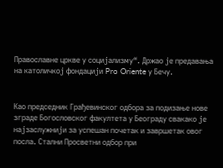Православне цркве у социјализму“. Држао је предавања на католичкој фондацији Pro Oriente у Бечу.


Као председник Грађевинског одбора за подизање нове зграде Богословског факултета у Београду свакако је најзаслужнији за успешан почетак и завршетак овог посла. Стални Просветни одбор при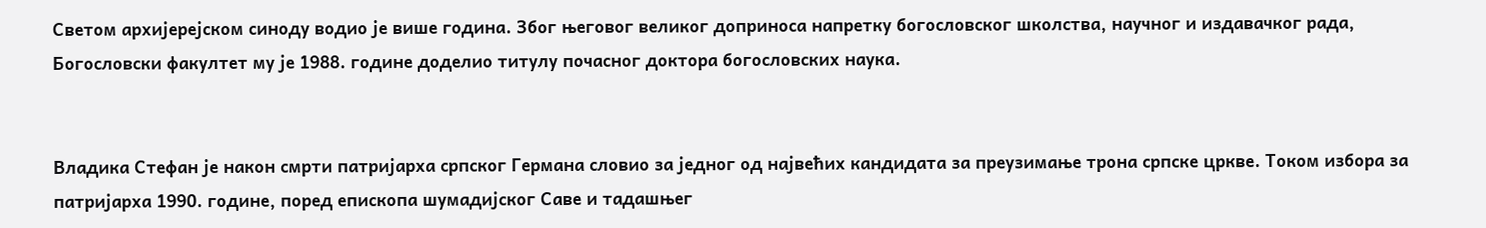Светом архијерејском синоду водио је више година. Због његовог великог доприноса напретку богословског школства, научног и издавачког рада, Богословски факултет му је 1988. године доделио титулу почасног доктора богословских наука.


Владика Стефан је након смрти патријарха српског Германа словио за једног од највећих кандидата за преузимање трона српске цркве. Током избора за патријарха 1990. године, поред епископа шумадијског Саве и тадашњег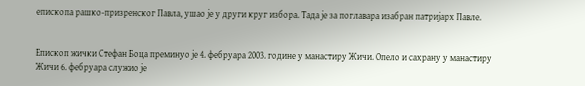епископа рашко-призренског Павла, ушао је у други круг избора. Тада је за поглавара изабран патријарх Павле.


Епископ жички Стефан Боца преминуо је 4. фебруара 2003. године у манастиру Жичи. Опело и сахрану у манастиру Жичи 6. фебруара служио је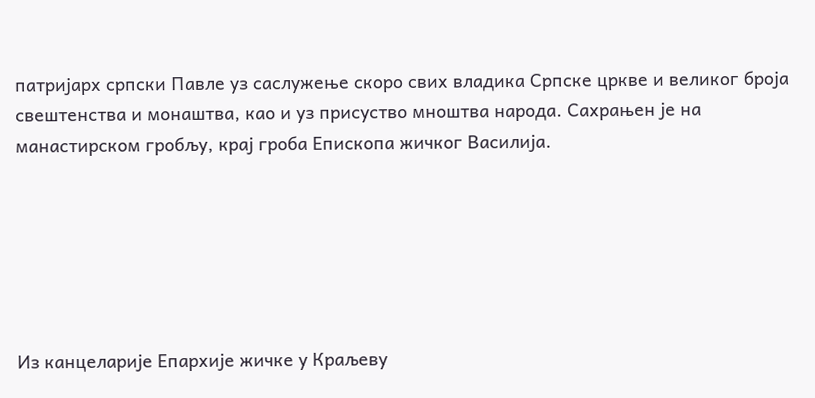патријарх српски Павле уз саслужење скоро свих владика Српске цркве и великог броја свештенства и монаштва, као и уз присуство мноштва народа. Сахрањен је на манастирском гробљу, крај гроба Епископа жичког Василија.






Из канцеларије Епархије жичке у Краљеву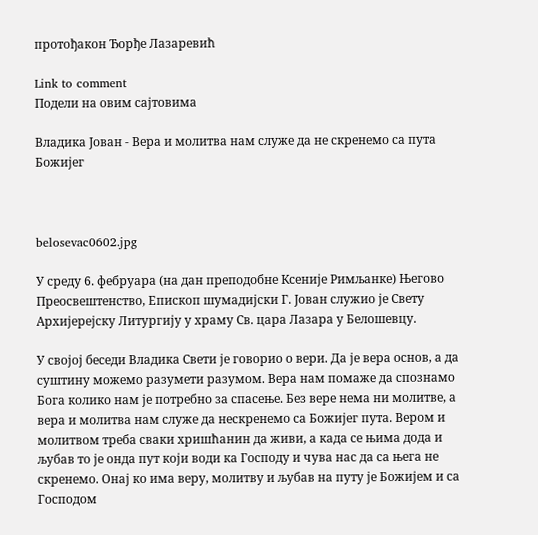протођакон Ђорђе Лазаревић

Link to comment
Подели на овим сајтовима

Владика Јован - Вера и молитва нам служе да не скренемо са пута Божијег



belosevac0602.jpg

У среду 6. фебруара (на дан преподобне Ксеније Римљанке) Његово Преосвештенство, Епископ шумадијски Г. Јован служио је Свету Архијерејску Литургију у храму Св. цара Лазара у Белошевцу.

У својој беседи Владика Свети је говорио о вери. Да је вера основ, а да суштину можемо разумети разумом. Вера нам помаже да спознамо Бога колико нам је потребно за спасење. Без вере нема ни молитве, а вера и молитва нам служе да нескренемо са Божијег пута. Вером и молитвом треба сваки хришћанин да живи, а када се њима дода и љубав то је онда пут који води ка Господу и чува нас да са њега не скренемо. Онај ко има веру, молитву и љубав на путу је Божијем и са Господом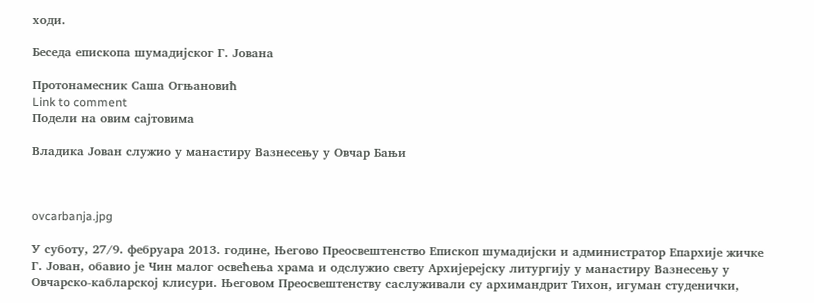ходи.

Беседа епископа шумадијског Г. Јована

Протонамесник Саша Огњановић
Link to comment
Подели на овим сајтовима

Владика Јован служио у манастиру Вазнесењу у Овчар Бањи



ovcarbanja.jpg

У суботу, 27/9. фебруара 2013. године, Његово Преосвештенство Епископ шумадијски и администратор Епархије жичке Г. Јован, обавио је Чин малог освећења храма и одслужио свету Архијерејску литургију у манастиру Вазнесењу у Овчарско-кабларској клисури. Његовом Преосвештенству саслуживали су архимандрит Тихон, игуман студенички,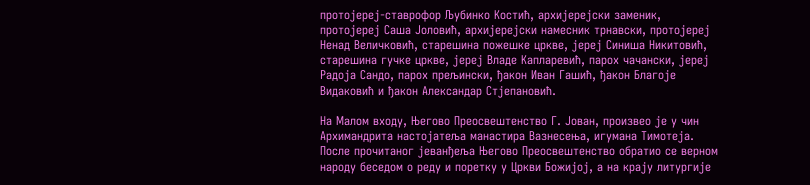протојереј-ставрофор Љубинко Костић, архијерејски заменик, протојереј Саша Јоловић, архијерејски намесник трнавски, протојереј Ненад Величковић, старешина пожешке цркве, јереј Синиша Никитовић, старешина гучке цркве, јереј Владе Капларевић, парох чачански, јереј Радоја Сандо, парох прељински, ђакон Иван Гашић, ђакон Благоје Видаковић и ђакон Александар Стјепановић.

На Малом входу, Његово Преосвештенство Г. Јован, произвео је у чин Архимандрита настојатеља манастира Вазнесења, игумана Тимотеја. После прочитаног јеванђеља Његово Преосвештенство обратио се верном народу беседом о реду и поретку у Цркви Божијој, а на крају литургије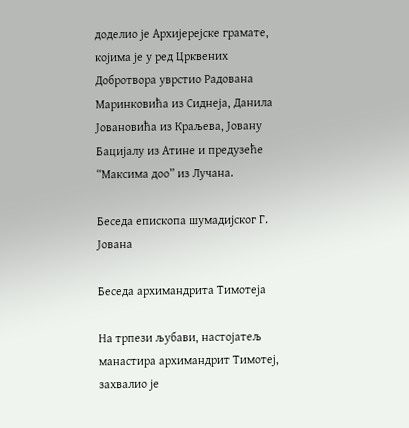доделио је Архијерејске грамате, којима је у ред Црквених Добротвора уврстио Радована Маринковића из Сиднеја, Данила Јовановића из Краљева, Јовану Бацијалу из Атине и предузеће “Максима доо” из Лучана.

Беседа епископа шумадијског Г. Јована

Беседа архимандрита Тимотеја

На трпези љубави, настојатељ манастира архимандрит Тимотеј, захвалио је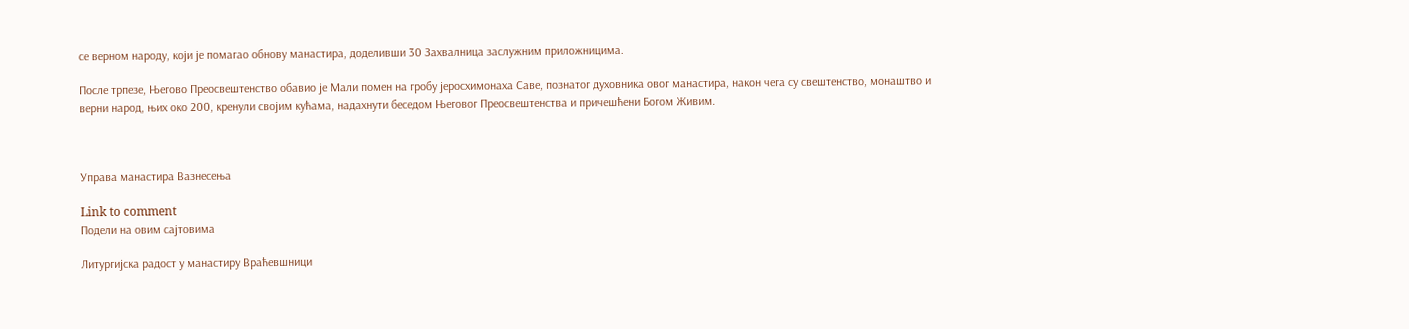се верном народу, који је помагао обнову манастира, доделивши 30 Захвалница заслужним приложницима.

После трпезе, Његово Преосвештенство обавио је Мали помен на гробу јеросхимонаха Саве, познатог духовника овог манастира, након чега су свештенство, монаштво и верни народ, њих око 200, кренули својим кућама, надахнути беседом Његовог Преосвештенства и причешћени Богом Живим.



Управа манастира Вазнесења

Link to comment
Подели на овим сајтовима

Литургијска радост у манастиру Враћевшници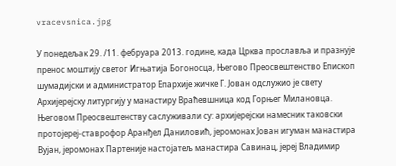vracevsnica.jpg

У понедељак 29. /11. фебруара 2013. године, када Црква прославља и празнује пренос моштију светог Игњатија Богоносца, Његово Преосвештенство Епископ шумадијски и администратор Епархије жичке Г. Јован одслужио је свету Архијерејску литургију у манастиру Враћевшница код Горњег Милановца. Његовом Преосвештенству саслуживали су: архијерејски намесник таковски протојереј-ставрофор Аранђел Даниловић, јеромонах Јован игуман манастира Вујан, јеромонах Партеније настојатељ манастира Савинац, јереј Владимир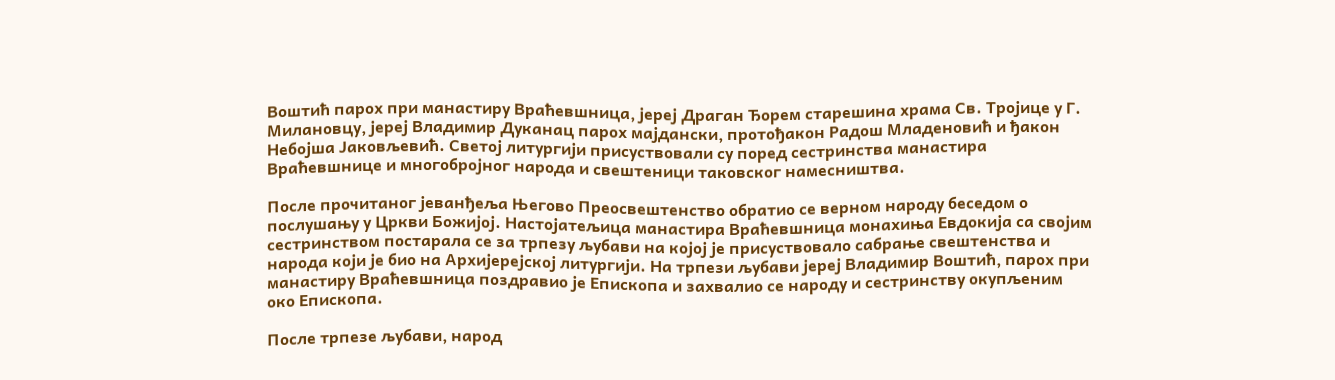Воштић парох при манастиру Враћевшница, јереј Драган Ђорем старешина храма Св. Тројице у Г. Милановцу, јереј Владимир Дуканац парох мајдански, протођакон Радош Младеновић и ђакон Небојша Јаковљевић. Светој литургији присуствовали су поред сестринства манастира Враћевшнице и многобројног народа и свештеници таковског намесништва.

После прочитаног јеванђеља Његово Преосвештенство обратио се верном народу беседом о послушању у Цркви Божијој. Настојатељица манастира Враћевшница монахиња Евдокија са својим сестринством постарала се за трпезу љубави на којој је присуствовало сабрање свештенства и народа који је био на Архијерејској литургији. На трпези љубави јереј Владимир Воштић, парох при манастиру Враћевшница поздравио је Епископа и захвалио се народу и сестринству окупљеним око Епископа.

После трпезе љубави, народ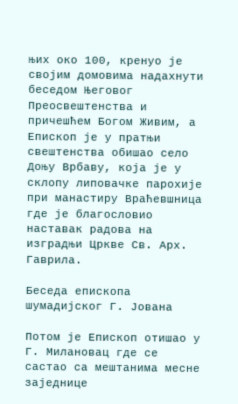њих око 100, кренуо је својим домовима надахнути беседом Његовог Преосвештенства и причешћем Богом Живим, а Епископ је у пратњи свештенства обишао село Доњу Врбаву, која је у склопу липовачке парохије при манастиру Враћевшница где је благословио наставак радова на изградњи Цркве Св. Арх. Гаврила.

Беседа епископа шумадијског Г. Јована

Потом је Епископ отишао у Г. Милановац где се састао са мештанима месне заједнице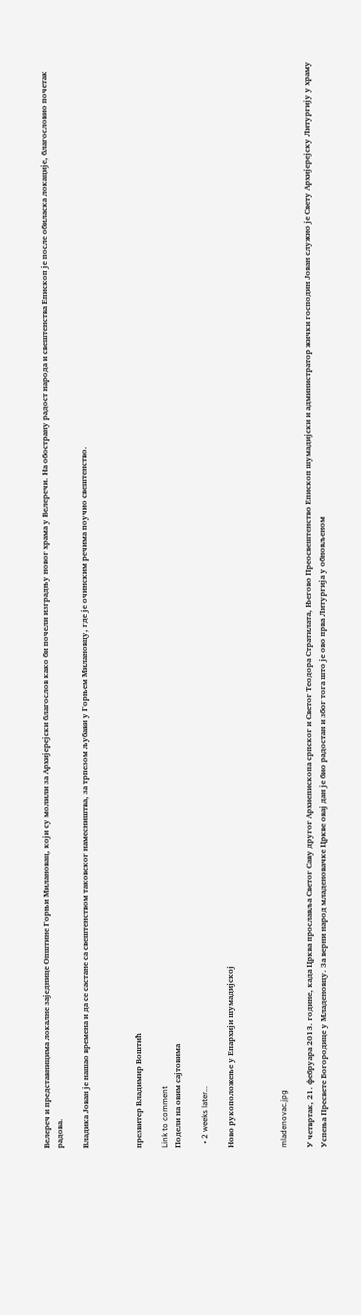Велереч и представницима локалне заједнице Општине Горњи Милановац, који су молили за Архијерејски благослов како би почели изградњу новог храма у Велеречи. На обострану радост народа и свештенства Епископ је после обиласка локације, благословио почетак радова.

Владика Јован је нашао времена и да се састане са свештенством таковског намесништва, за трпезом љубави у Горњем Милановцу, где је очинским речима поучио свештенство.



презвитер Владимир Воштић

Link to comment
Подели на овим сајтовима

  • 2 weeks later...

Ново рукоположење у Епархији шумадијској



mladenovac.jpg

У четвртак, 21. фебруара 2013. године, када Црква прославља Светог Саву другог Архиепископа српског и Светог Теодора Стратилата, Његово Преосвештенство Епископ шумадијски и администратор жички господин Јован служио је Свету Архијерејску Литургију у храму Успења Пресвете Богородице у Младеновцу. За верни народ младеновачке Цркве овај дан је био радостан и због тога што је ово прва Литургија у обновљеном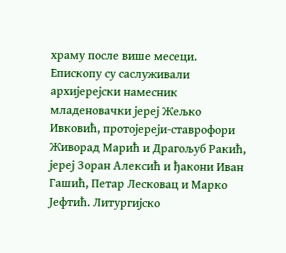храму после више месеци. Епископу су саслуживали архијерејски намесник младеновачки јереј Жељко Ивковић, протојереји-ставрофори Живорад Марић и Драгољуб Ракић, јереј Зоран Алексић и ђакони Иван Гашић, Петар Лесковац и Марко Јефтић. Литургијско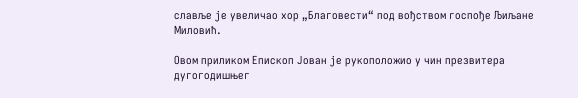славље је увеличао хор „Благовести“ под вођством госпође Љиљане Миловић.

Овом приликом Епископ Јован је рукоположио у чин презвитера дугогодишњег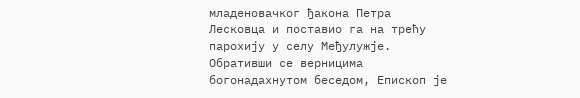младеновачког ђакона Петра Лесковца и поставио га на трећу парохију у селу Међулужје. Обративши се верницима богонадахнутом беседом, Епископ је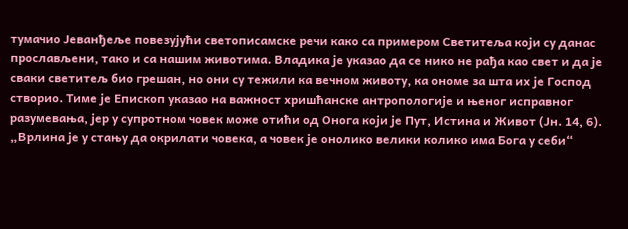тумачио Јеванђеље повезујући светописамске речи како са примером Светитеља који су данас прослављени, тако и са нашим животима. Владика је указао да се нико не рађа као свет и да је сваки светитељ био грешан, но они су тежили ка вечном животу, ка ономе за шта их је Господ створио. Тиме је Епископ указао на важност хришћанске антропологије и њеног исправног разумевања, јер у супротном човек може отићи од Онога који је Пут, Истина и Живот (Јн. 14, 6). „Врлина је у стању да окрилати човека, а човек је онолико велики колико има Бога у себи“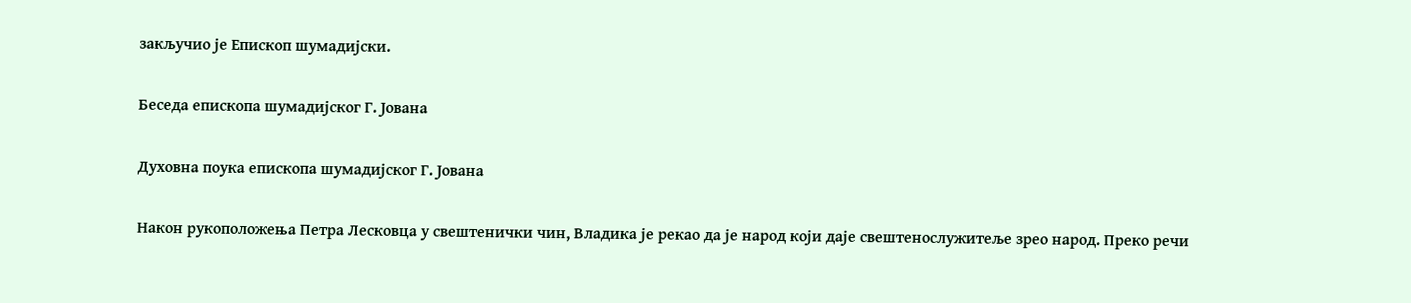закључио је Епископ шумадијски.

Беседа епископа шумадијског Г. Јована

Духовна поука епископа шумадијског Г. Јована

Након рукоположења Петра Лесковца у свештенички чин, Владика је рекао да је народ који даје свештенослужитеље зрео народ. Преко речи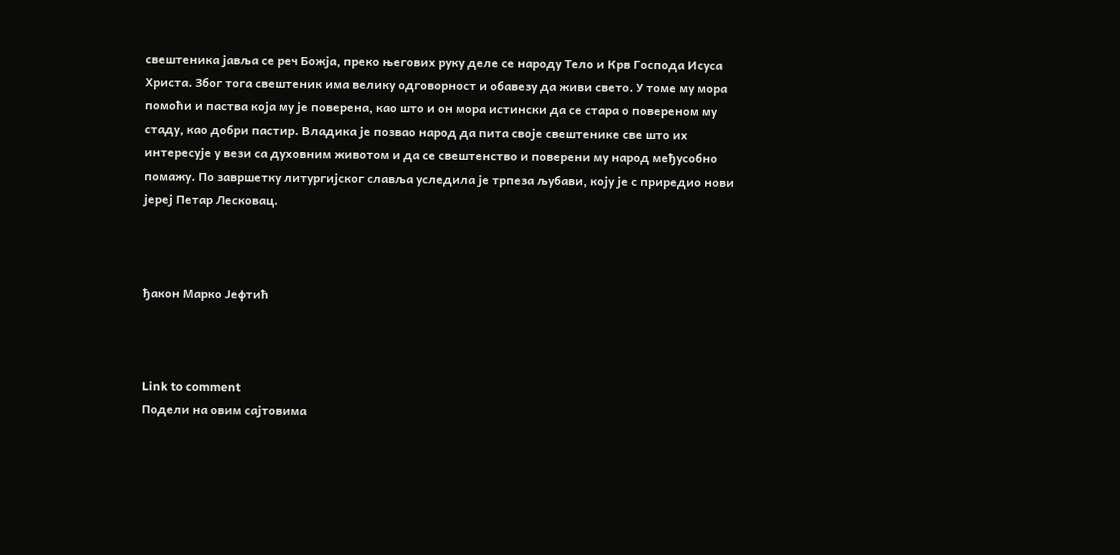свештеника јавља се реч Божја, преко његових руку деле се народу Тело и Крв Господа Исуса Христа. Због тога свештеник има велику одговорност и обавезу да живи свето. У томе му мора помоћи и паства која му је поверена, као што и он мора истински да се стара о повереном му стаду, као добри пастир. Владика је позвао народ да пита своје свештенике све што их интересује у вези са духовним животом и да се свештенство и поверени му народ међусобно помажу. По завршетку литургијског славља уследила је трпеза љубави, коју је с приредио нови јереј Петар Лесковац.



ђакон Марко Јефтић



Link to comment
Подели на овим сајтовима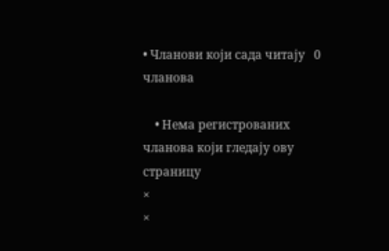• Чланови који сада читају   0 чланова

    • Нема регистрованих чланова који гледају ову страницу
×
×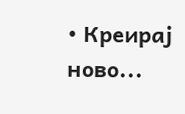• Креирај ново...